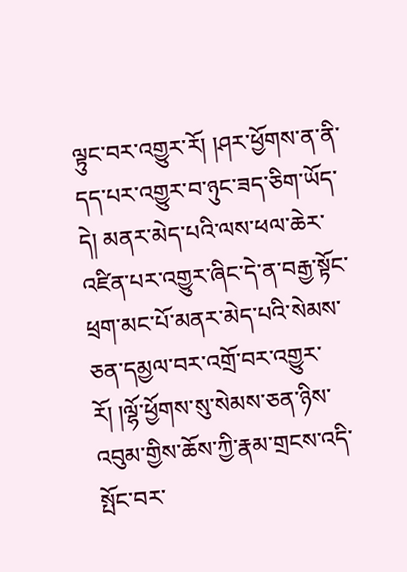ལྟུང་བར་འགྱུར་རོ། །ཤར་ཕྱོགས་ན་ནི་དད་པར་འགྱུར་བ་ཉུང་ཟད་ཅིག་ཡོད་དེ། མནར་མེད་པའི་ལས་ཕལ་ཆེར་འཛིན་པར་འགྱུར་ཞིང་དེ་ན་བརྒྱ་སྟོང་ཕྲག་མང་པོ་མནར་མེད་པའི་སེམས་ཅན་དམྱལ་བར་འགྲོ་བར་འགྱུར་རོ། །ལྷོ་ཕྱོགས་སུ་སེམས་ཅན་ཉིས་འབུམ་གྱིས་ཆོས་ཀྱི་རྣམ་གྲངས་འདི་སྤོང་བར་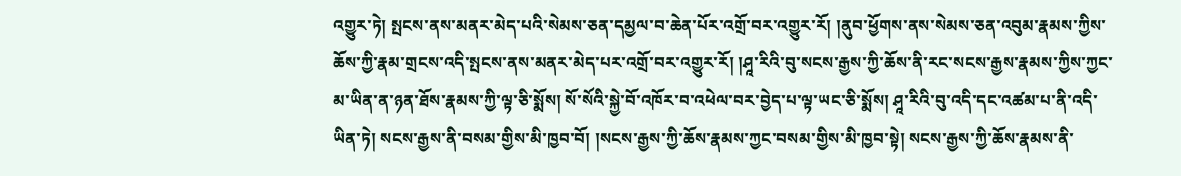འགྱུར་ཏེ། སྤངས་ནས་མནར་མེད་པའི་སེམས་ཅན་དམྱལ་བ་ཆེན་པོར་འགྲོ་བར་འགྱུར་རོ། །ནུབ་ཕྱོགས་ནས་སེམས་ཅན་འབུམ་རྣམས་ཀྱིས་ཆོས་ཀྱི་རྣམ་གྲངས་འདི་སྤངས་ནས་མནར་མེད་པར་འགྲོ་བར་འགྱུར་རོ། །ཤཱ་རིའི་བུ་སངས་རྒྱས་ཀྱི་ཆོས་ནི་རང་སངས་རྒྱས་རྣམས་ཀྱིས་ཀྱང་མ་ཡིན་ན་ཉན་ཐོས་རྣམས་ཀྱི་ལྟ་ཅི་སྨོས། སོ་སོའི་སྐྱེ་བོ་འཁོར་བ་འཕེལ་བར་བྱེད་པ་ལྟ་ཡང་ཅི་སྨོས། ཤཱ་རིའི་བུ་འདི་དང་འཚམ་པ་ནི་འདི་ཡིན་ཏེ། སངས་རྒྱས་ནི་བསམ་གྱིས་མི་ཁྱབ་བོ། །སངས་རྒྱས་ཀྱི་ཆོས་རྣམས་ཀྱང་བསམ་གྱིས་མི་ཁྱབ་སྟེ། སངས་རྒྱས་ཀྱི་ཆོས་རྣམས་ནི་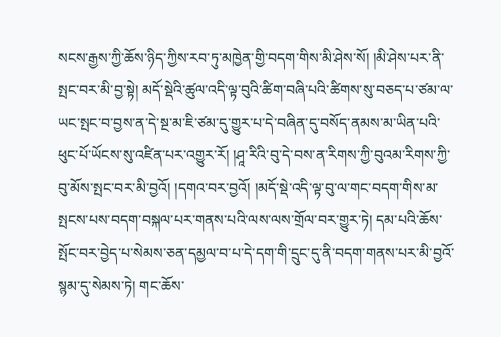སངས་རྒྱས་ཀྱི་ཆོས་ཉིད་ཀྱིས་རབ་ཏུ་མཁྱེན་གྱི་བདག་གིས་མི་ཤེས་སོ། །མི་ཤེས་པར་ནི་སྤང་བར་མི་བྱ་སྟེ། མདོ་སྡེའི་ཚུལ་འདི་ལྟ་བུའི་ཚིག་བཞི་པའི་ཚིགས་སུ་བཅད་པ་ཙམ་ལ་ཡང་སྤང་བ་བྱས་ན་དེ་སྔ་མ་ཇི་ཙམ་དུ་གྱུར་པ་དེ་བཞིན་དུ་བསོད་ནམས་མ་ཡིན་པའི་ཕུང་པོ་ཡོངས་སུ་འཛིན་པར་འགྱུར་རོ། །ཤཱ་རིའི་བུ་དེ་བས་ན་རིགས་ཀྱི་བུའམ་རིགས་ཀྱི་བུ་མོས་སྤང་བར་མི་བྱའོ། །དགའ་བར་བྱའོ། །མདོ་སྡེ་འདི་ལྟ་བུ་ལ་གང་བདག་གིས་མ་སྤངས་པས་བདག་བསྐལ་པར་གནས་པའི་ལས་ལས་གྲོལ་བར་གྱུར་ཏེ། དམ་པའི་ཆོས་སྤོང་བར་བྱེད་པ་སེམས་ཅན་དམྱལ་བ་པ་དེ་དག་གི་དྲུང་དུ་ནི་བདག་གནས་པར་མི་བྱའོ་སྙམ་དུ་སེམས་ཏེ། གང་ཆོས་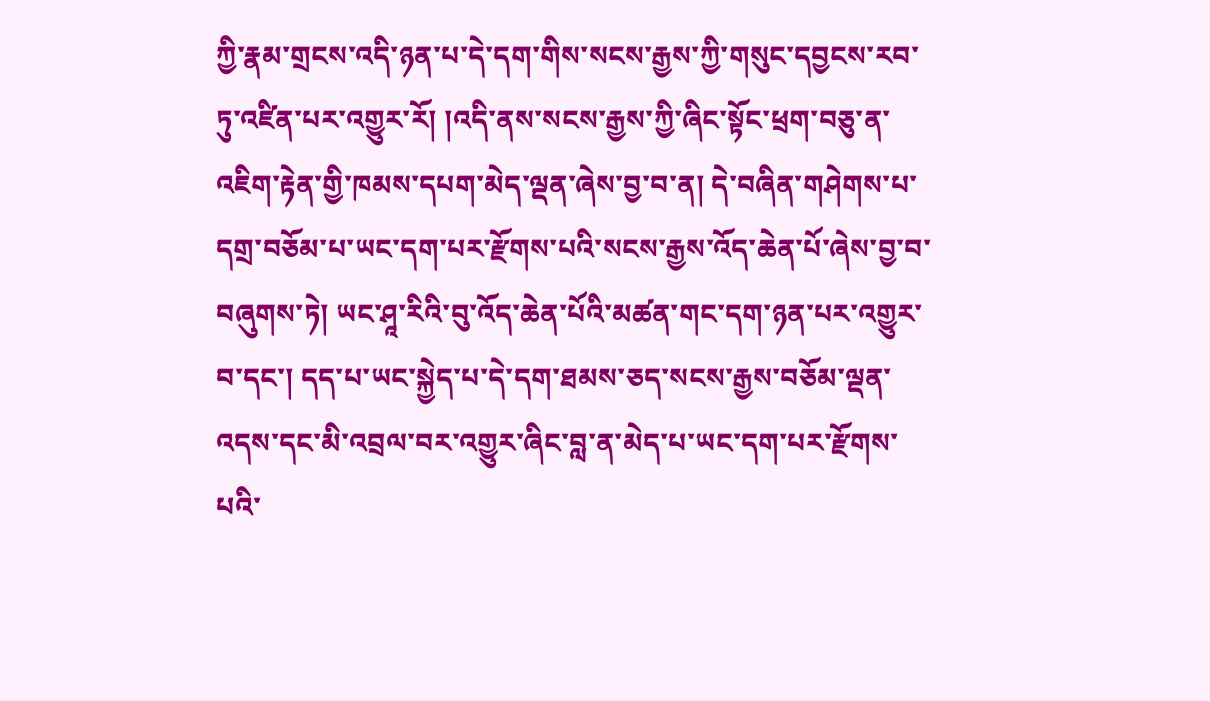ཀྱི་རྣམ་གྲངས་འདི་ཉན་པ་དེ་དག་གིས་སངས་རྒྱས་ཀྱི་གསུང་དབྱངས་རབ་ཏུ་འཛིན་པར་འགྱུར་རོ། །འདི་ནས་སངས་རྒྱས་ཀྱི་ཞིང་སྟོང་ཕྲག་བཅུ་ན་འཇིག་རྟེན་གྱི་ཁམས་དཔག་མེད་ལྡན་ཞེས་བྱ་བ་ན། དེ་བཞིན་གཤེགས་པ་དགྲ་བཅོམ་པ་ཡང་དག་པར་རྫོགས་པའི་སངས་རྒྱས་འོད་ཆེན་པོ་ཞེས་བྱ་བ་བཞུགས་ཏེ། ཡང་ཤཱ་རིའི་བུ་འོད་ཆེན་པོའི་མཚན་གང་དག་ཉན་པར་འགྱུར་བ་དང་། དད་པ་ཡང་སྐྱེད་པ་དེ་དག་ཐམས་ཅད་སངས་རྒྱས་བཅོམ་ལྡན་འདས་དང་མི་འབྲལ་བར་འགྱུར་ཞིང་བླ་ན་མེད་པ་ཡང་དག་པར་རྫོགས་པའི་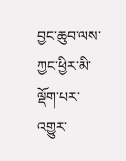བྱང་ཆུབ་ལས་ཀྱང་ཕྱིར་མི་ལྡོག་པར་འགྱུར་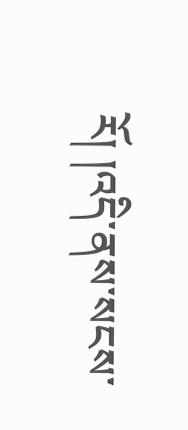རོ། །འདི་ནས་སངས་